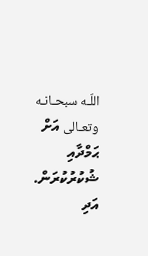اللّـه سبحـانـه وتعـالى އަށް ޙަމްދާއި ޝުކުރުކުރަން. އަދި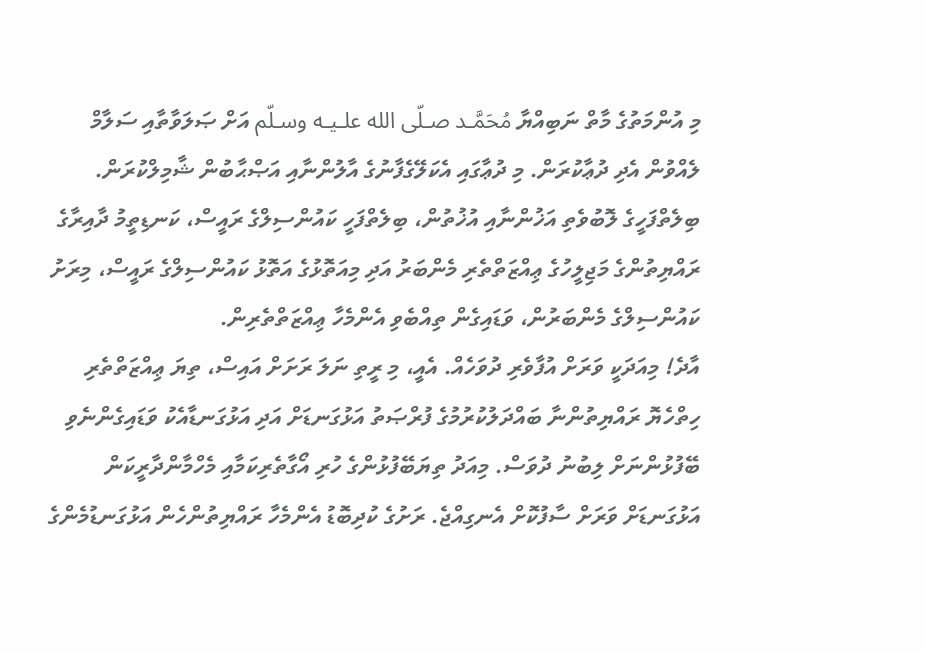މި އުންމަތުގެ މާތް ނަބިއްޔާ مُحَمَّـد صـلّى الله علـيـه وسـلّم އަށް ޞަލަވާތާއި ސަލާމް ލެއްވުން އެދި ދުޢާކުރަން. މި ދުޢާގައި އެކަލޭގެފާނުގެ އާލުންނާއި އަޞްޙާބުން ޝާމިލްކުރަން.
ބިލެތްފަހީގެ ލޮބުވެތި އަޚުންނާއި އުޚުތުން، ބިލެތްފަހީ ކައުންސިލްގެ ރައީސް، ކަނޑިތީމު ދާއިރާގެ ރައްޔިތުންގެ މަޖިލީހުގެ ޢިއްޒަތްތެރި މެންބަރު އަދި މިއަތޮޅުގެ އަތޮޅު ކައުންސިލްގެ ރައީސް، މިރަށު ކައުންސިލްގެ މެންބަރުން، ވަޑައިގެން ތިއްބެވި އެންމެހާ ޢިއްޒަތްތެރިން.
އާދެ! މިއަދަކީ ވަރަށް އުފާވެރި ދުވަހެއް. އެއީ، މި ރީތި ނަލަ ރަށަށް އައިސް، ތިޔަ ޢިއްޒަތްތެރި ހިތްހެޔޮ ރައްޔިތުންނާ ބައްދަލުކުރުމުގެ ފުރްޞަތު އަޅުގަނޑަށް އަދި އަޅުގަނޑާއެކު ވަޑައިގެންނެވި ބޭފުޅުންނަށް ލިބުނު ދުވަސް. މިއަދު ތިޔަބޭފުޅުންގެ ހުރި އޯގާތެރިކަމާއި މެހްމާންދާރީކަން އަޅުގަނޑަށް ވަރަށް ސާފުކޮށް އެނގިއްޖެ. ރަށުގެ ކުދިބޮޑު އެންމެހާ ރައްޔިތުންހެން އަޅުގަނޑުމެންގެ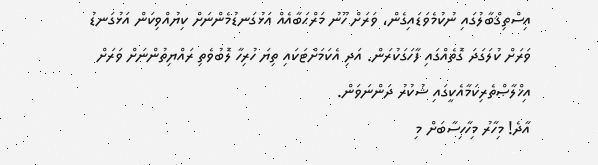އިސްތިޤްބާލުގައި ނުކުމެވަޑައިގެން، ވަރަށް ހޫނު މަރްޙަބާއެއް އަޅުގަނޑުމެންނަށް ކިޔުއްވިކަން އަޅުގަނޑު ވަރަށް ކުލަގަދަ ގޮތެއްގައި ފާހަގަކުރަން. އަދި އެކަމަށްޓަކައި ތިޔަ ހުރިހާ ލޮބުވެތި ރައްޔިތުންނަށް ވަރަށް އިޚްލާޞްތެރިކަމާއެކީގައި ޝުކުރު ދަންނަވަން.
އާދެ! މިހާރު މިހާހިސާބަށް މި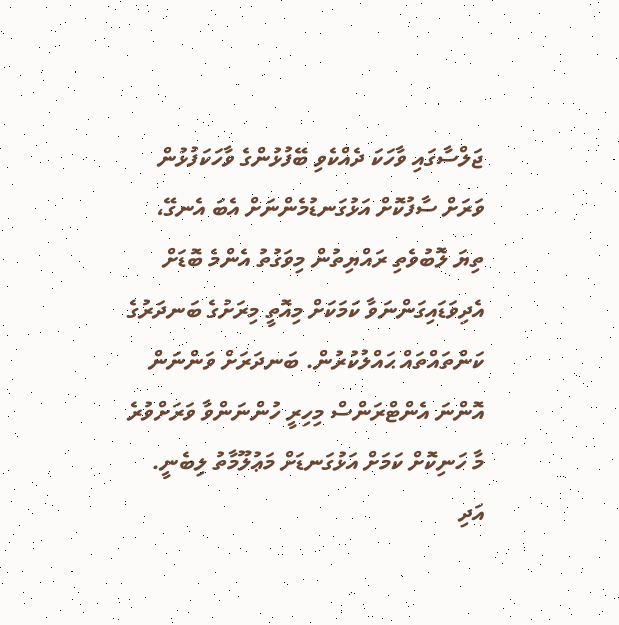ޖަލްސާގައި ވާހަކަ ދެއްކެވި ބޭފުޅުންގެ ވާހަކަފުޅުން ވަރަށް ސާފުކޮށް އަޅުގަނޑުމެންނަށް އެބަ އެނގޭ، ތިޔަ ލޮބުވެތި ރައްޔިތުން މިވަގުތު އެންމެ ބޮޑަށް އެދިވަޑައިގަންނަވާ ކަމަކަށް މިއޮތީ މިރަށުގެ ބަނދަރުގެ ކަންތައްތައް ޙައްލުކުރުން. ބަނދަރަށް ވަންނަން އޮންނަ އެންޓްރަންސް މިހިރީ ހުންނަންވާ ވަރަށްވުރެ މާ ހަނިކޮށް ކަމަށް އަޅުގަނޑަށް މަޢުލޫމާތު ލިބެނީ. އަދި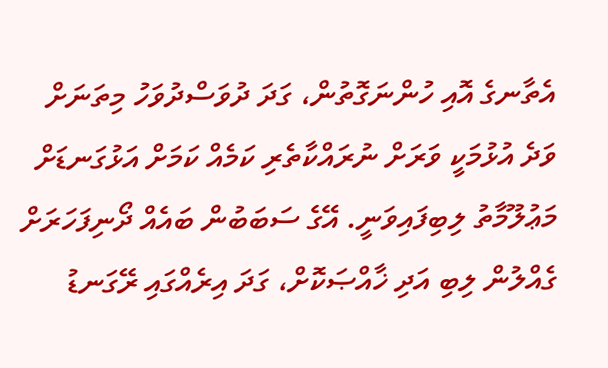އެތާނގެ އޮއި ހުންނަގޮތުން، ގަދަ ދުވަސްދުވަހު މިތަނަށް ވަދެ އުޅުމަކީ ވަރަށް ނުރައްކާތެރި ކަމެއް ކަމަށް އަޅުގަނޑަށް މަޢުލޫމާތު ލިބިފައިވަނީ. އޭގެ ސަބަބުން ބައެއް ދޯނިފަހަރަށް ގެއްލުން ލިބި އަދި ޚާއްޞަކޮށް، ގަދަ އިރެއްގައި ރޭގަނޑު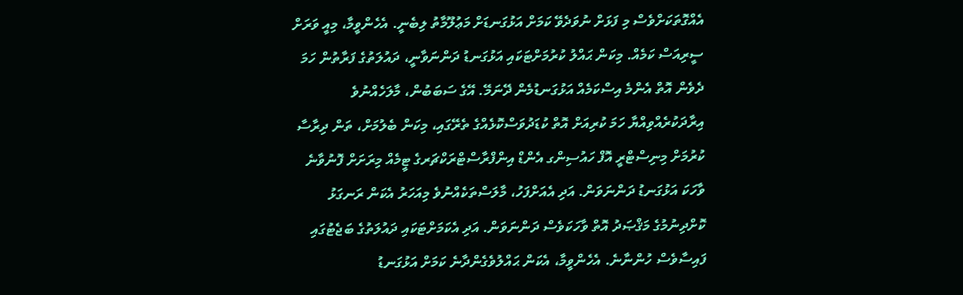އެއްގޮތަކަށްވެސް މި ފަޅަށް ނުވަދެވޭ ކަމަށް އަޅުގަނޑަށް މަޢުލޫމާތު ލިބެނީ. އެހެންވީމާ، މިއީ ވަރަށް ސީރިއަސް ކަމެއް. މިކަން ޙައްލު ކުރުމަށްޓަކައި އަޅުގަނޑު ދަންނަވާނީ، ދައުލަތުގެ ފަރާތުން ހަމަ ދެވެން އޮތް އެންމެ އިސްކަމެއް އަޅުގަނޑުމެން ދޭނަމޭ. އޭގެ ސަބަބުން، މާލަހެއްނުވެ އިރާދަކުރެއްވިއްޔާ ހަމަ ކުރިއަށް އޮތް ކުޑަދުވަސްކޮޅެއްގެ ތެރޭގައި، މިކަން ބެލުމަށް، ތަން ދިރާސާ ކުރުމަށް މިނިސްޓްރީ އޮފް ހައުސިންގ އެންޑް އިންފްރާސްޓްރަކްޗަރގެ ޓީމެއް މިރަށަށް ފޮނުވާނެ ވާހަކަ އަޅުގަނޑު ދަންނަވަން. އަދި އެއަށްފަހު، މާލަސްތަކެއްނުވެ މިއަހަރު އެކަން ރަނގަޅު ކޮށްދިނުމުގެ މަޤްޞަދު އޮތް ވާހަކަވެސް ދަންނަވަން. އަދި އެކަމަށްޓަކައި ދައުލަތުގެ ބަޖެޓުގައި ފައިސާވެސް ހުންނާނެ. އެހެންވީމާ، އެކަން ޙައްލުވެގެންދާނެ ކަމަށް އަޅުގަނޑު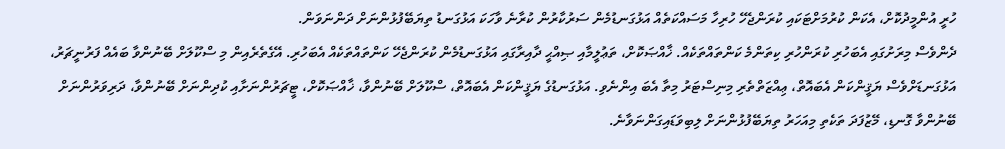ހުރީ އުންމީދުކޮށް، އެކަން ކުރުމަށްޓަކައި ކުރަންޖެހޭ ހުރިހާ މަސައްކަތެއް އަޅުގަނޑުމެން ސަރުކާރުން ކުރާނެ ވާހަކަ އަޅުގަނޑު ތިޔަބޭފުޅުންނަށް ދަންނަވަން.
ދެންވެސް މިރަށުގައި އެބަހުރި ކުރަންހުރި ކިތަންމެ ކަންތައްތަކެއް. ޚާއްޞަކޮށް، ތަޢުލީމާއި ޞިއްޙީ ދާއިރާގައި އަޅުގަނޑުމެން ކުރަންޖެހޭ ކަންތައްތަކެއް އެބަހުރި. އޭގެތެރެއިން މި ސްކޫލަށް ބޭނުންވާ ބައެއް ފަރުނީޗަރު، އަޅުގަނޑަށްވެސް ޔަޤީންކަން އެބައޮތް، ޢިއްޒަތްތެރި މިނިސްޓަރު މިތާ އެބަ އިންނެވި. އަޅުގަނޑުގެ ޔަޤީންކަން އެބައޮތް، ސްކޫލަށް ބޭނުންވާ، ޚާއްޞަކޮށް، ޓީޗަރުންނަށާއި ކުދިންނަށް ބޭނުންވާ، ދަރިވަރުންނަށް ބޭނުންވާ ގޮނޑި، މޭޒުފަދަ ތަކެތި މިއަހަރު ތިޔަބޭފުޅުންނަށް ލިބިވަޑައިގަންނަވާނެ.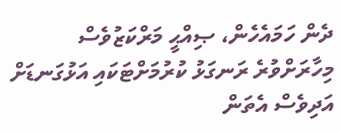ދެން ހަމައެހެން، ޞިއްޙީ މަރްކަޒުވެސް މިހާރަށްވުރެ ރަނގަޅު ކުރުމަށްޓަކައި އަޅުގަނޑަށް އަދިވެސް އެތަން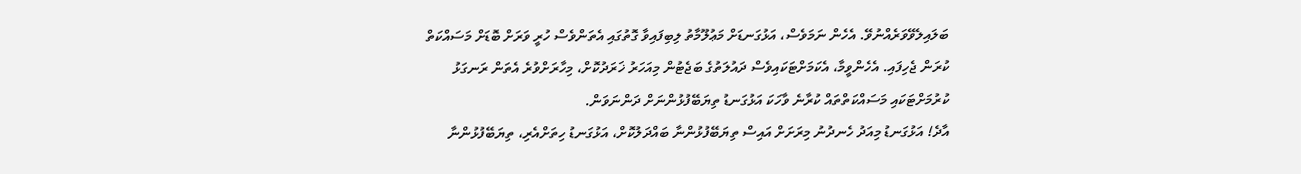ބަލައިލެވޭވަރެއްނުވޭ. އެހެން ނަމަވެސް، އަޅުގަނޑަށް މަޢުލޫމާތު ލިބިފައިވާ ގޮތުގައި އެތަންވެސް ހުރީ ވަރަށް ބޮޑަށް މަސައްކަތް ކުރަން ޖެހިފައި. އެހެންވީމާ، އެކަމަށްޓަކައިވެސް ދައުލަތުގެ ބަޖެޓުން މިއަހަރު ޚަރަދުކޮށް، މިހާރަށްވުރެ އެތަން ރަނގަޅު ކުރުމަށްޓަކައި މަސައްކަތްތައް ކުރާނެ ވާހަކަ އަޅުގަނޑު ތިޔަބޭފުޅުންނަށް ދަންނަވަން.
އާދެ! އަޅުގަނޑު މިއަދު ހެނދުނު މިރަށަށް އައިސް ތިޔަބޭފުޅުންނާ ބައްދަލުކޮށް، އަޅުގަނޑު ހިތަށްއެރި، ތިޔަބޭފުޅުންނާ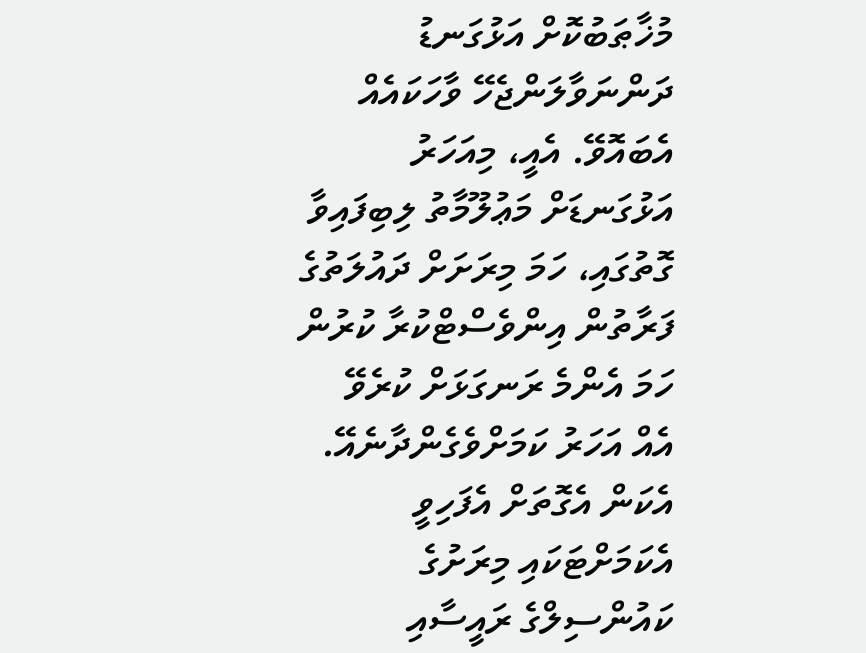މުޚާޠަބުކޮށް އަޅުގަނޑު ދަންނަވާލަންޖެހޭ ވާހަކައެއް އެބައޮވޭ. އެއީ، މިއަހަރު އަޅުގަނޑަށް މަޢުލޫމާތު ލިބިފައިވާ ގޮތުގައި، ހަމަ މިރަށަށް ދައުލަތުގެ ފަރާތުން އިންވެސްޓްކުރާ ކުރުން ހަމަ އެންމެ ރަނގަޅަށް ކުރެވޭ އެއް އަހަރު ކަމަށްވެގެންދާނެއޭ. އެކަން އެގޮތަށް އެފަހިވީ އެކަމަށްޓަކައި މިރަށުގެ ކައުންސިލްގެ ރައީސާއި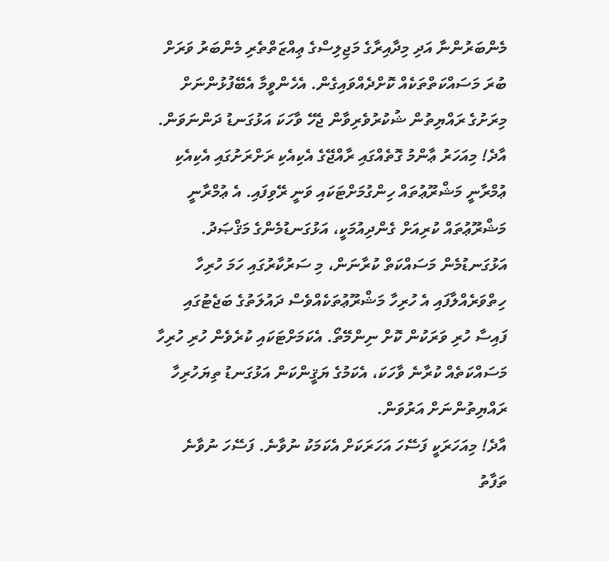މެންބަރުންނާ އަދި މިދާއިރާގެ މަޖިލިސްގެ ޢިއްޒަތްތެރި މެންބަރު ވަރަށް ބުރަ މަސައްކަތްތަކެއް ކޮށްދެއްވައިގެން. އެހެންވީމާ އެބޭފުޅުންނަށް މިރަށުގެ ރައްޔިތުން ޝުކުރުވެރިވާން ޖެހޭ ވާހަކަ އަޅުގަނޑު ދަންނަވަން.
އާދެ! މިއަހަރު ޢާންމު ގޮތެއްގައި ރާއްޖޭގެ އެކިއެކި ރަށްރަށުގައި އެކިއެކި ޢުމްރާނީ މަޝްރޫޢުތައް ހިންގުމަށްޓަކައި ވަނީ ރޭވިފައި. އެ ޢުމްރާނީ މަޝްރޫޢުތައް ކުރިއަށް ގެންދިއުމަކީ، އަޅުގަނޑުމެންގެ މަޤްޞަދު. އަޅުގަނޑުމެން މަސައްކަތް ކުރާނަން، މި ސަރުކާރުގައި ހަމަ ހުރިހާ ހިތްވަރެއްލާފައި އެ ހުރިހާ މަޝްރޫޢުތަކެއްވެސް ދައުލަތުގެ ބަޖެޓުގައި ފައިސާ ހުރި ވަރަކުން ކޮށް ނިންމޭތޯ. އެކަމަށްޓަކައި ކުރެވެން ހުރި ހުރިހާ މަސައްކަތެއް ކުރާނެ ވާހަކަ، އެކަމުގެ ޔަޤީންކަން އަޅުގަނޑު ތިޔަހުރިހާ ރައްޔިތުންނަށް އަރުވަން.
އާދެ! މިއަހަރަކީ ފަސޭހަ އަހަރަކަށް އެކަމަކު ނުވާނެ. ފަސޭހަ ނުވާނެ ތަފާތު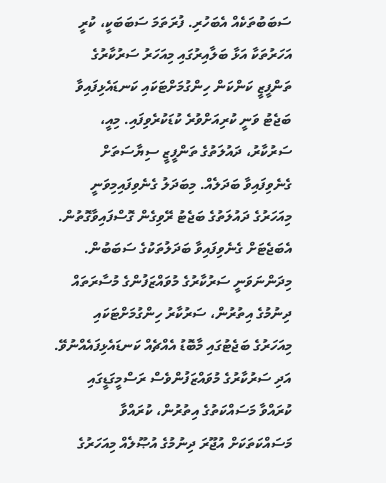ސަބަބުތަކެއް އެބަހުރި. ފުރަތަމަ ސަބަބަކީ، ކުރީ އަހަރުތަކާ އަޅާ ބަލާއިރުގައި މިއަހަރު ސަރުކާރުގެ ތަންފީޒީ ކަންކަން ހިންގުމަށްޓަކައި ކަނޑައެޅިފައިވާ ބަޖެޓު ވަނީ ކުރިއަށްވުރެ ކުޑަކުރެވިފައި. މިއީ، ސަރުކާރު، ދައުލަތުގެ ތަންފީޒީ ސިޔާސަތަށް ގެނެވިފައިވާ ބަދަލެއް. މިބަދަލު ގެނެވިފައިމިވަނީ މިއަހަރުގެ ދައުލަތުގެ ބަޖެޓު ރޭވިގެން ގޮސްފައިވާގޮތުން. އެބަޖެޓަށް ގެނެވިފައިވާ ބަދަލުތަކުގެ ސަބަބުން. މިދަންނަވަނީ ސަރުކާރުގެ މުވައްޒަފުންގެ މުސާރަތައް ދިނުމުގެ އިތުރުން، ސަރުކާރު ހިންގުމަށްޓަކައި މިއަހަރުގެ ބަޖެޓުގައި މާބޮޑު އެއްޗެއް ކަނޑައެޅިފައެއްނުވޭ. އަދި ސަރުކާރުގެ މުވައްޒަފުންވެސް ރަސްމީގަޑީގައި ކުރައްވާ މަސައްކަތުގެ އިތުރުން، ކުރައްވާ މަސައްކަތަކަށް އުޖޫރަ ދިނުމުގެ އުޞޫލެއް މިއަހަރުގެ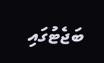ބަޖެޓުގައި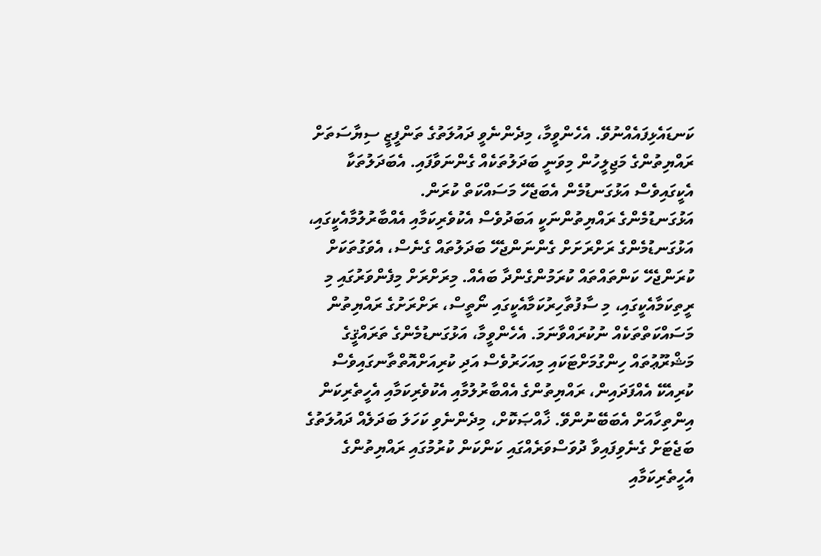ކަނޑައެޅިފައެއްނުވޭ. އެހެންވީމާ، މިދެންނެވީ ދައުލަތުގެ ތަންފީޒީ ސިޔާސަތަށް ރައްޔިތުންގެ މަޖިލީހުން މިވަނީ ބަދަލުތަކެއް ގެންނަވާފައި. އެބަދަލުތަކާ އެކީގައިވެސް އަޅުގަނޑުމެން އެބަޖެހޭ މަސައްކަތް ކުރަން.
އަޅުގަނޑުމެންގެ ރައްޔިތުންނަކީ އަބަދުވެސް އެކުވެރިކަމާއި އެއްބާރުލުމާއެކީގައި، އަޅުގަނޑުމެންގެ ރަށްރަށަށް ގެންނަންޖެހޭ ބަދަލުތައް ގެނެސް، އެވަގުތަކަށް ކުރަންޖެހޭ ކަންތައްތައް ކުރަމުންގެންދާ ބައެއް. މިރަށްރަށް މިފެންވަރުގައި މި ރީތިކަމާއެކީގައި، މި ސާފުތާހިރުކަމާއެކީގައި ނޯތީސް، ރަށްރަށުގެ ރައްޔިތުން މަސައްކަތްތަކެއް ނުކުރައްވާނަމަ. އެހެންވީމާ، އަޅުގަނޑުމެންގެ ތަރައްޤީގެ މަޝްރޫޢުތައް ހިންގުމަށްޓަކައި މިއަހަރުވެސް އަދި ކުރިއަށްއޮތްތާނގައިވެސް ކުރިއެކޭ އެއްފަދައިން، ރައްޔިތުންގެ އެއްބާރުލުމާއި އެކުވެރިކަމާއި އެހީތެރިކަން އިންތިހާއަށް އެބަބޭނުންވޭ. ޚާއްޞަކޮށް، މިދެންނެވި ކަހަލަ ބަދަލެއް ދައުލަތުގެ ބަޖެޓަށް ގެނެވިފައިވާ ދުވަސްވަރެއްގައި ކަންކަން ކުރުމުގައި ރައްޔިތުންގެ އެހީތެރިކަމާއި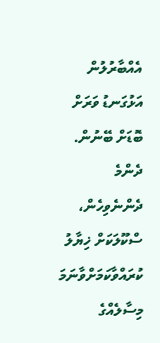އެއްބާރުލުން އަޅުގަނޑު ވަރަށް ބޮޑަށް ބޭނުން. ދެންމެ ދެންނެވިހެން، ސްކޫލަކަށް ޚިޔާލު ކުރައްވާކަމަށްވާނަމަ މިސާލެއްގެ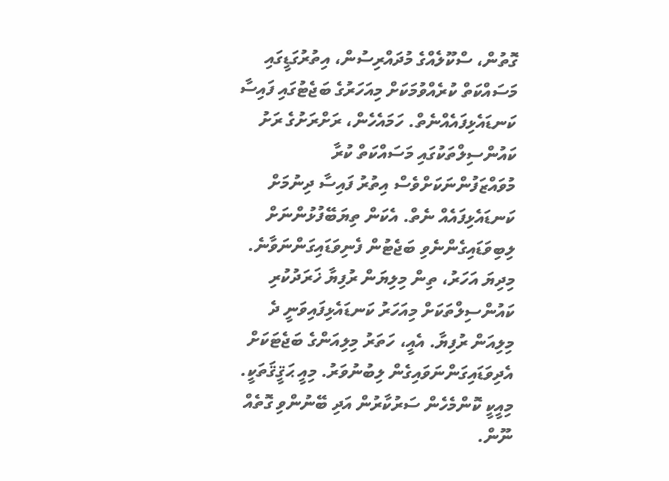ގޮތުން، ސްކޫލެއްގެ މުދައްރިސުން، އިތުރުގަޑީގައި މަސައްކަތް ކުރެއްވުމަކަށް މިއަހަރުގެ ބަޖެޓުގައި ފައިސާ ކަނޑައެޅިފައެއްނެތް. ހަމައެހެން، ރަށްރަށުގެ ރަށު ކައުންސިލްތަކުގައި މަސައްކަތް ކުރާ މުވައްޒަފުންނަކަށްވެސް އިތުރު ފައިސާ ދިނުމަށް ކަނޑައެޅިފައެއް ނެތް. އެކަން ތިޔަބޭފުޅުންނަށް ލިބިވަޑައިގެންނެވި ބަޖެޓުން ފެނިވަޑައިގަންނަވާނެ.
މިދިޔަ އަހަރު، ތިން މިލިޔަން ރުފިޔާ ޚަރަދުކުރި ކައުންސިލްތަކަށް މިއަހަރު ކަނޑައެޅިފައިވަނީ ދެ މިލިއަން ރުފިޔާ. އެއީ، ހަތަރު މިލިއަންގެ ބަޖެޓަކަށް އެދިވަޑައިގަންނަވައިގެން ލިބުނުވަރު. މިއީ ޙަޤީޤަތަކީ. މިއީކީ ކޮންމެހެން ސަރުކާރުން އަދި ބޭނުންވި ގޮތެއް ނޫން.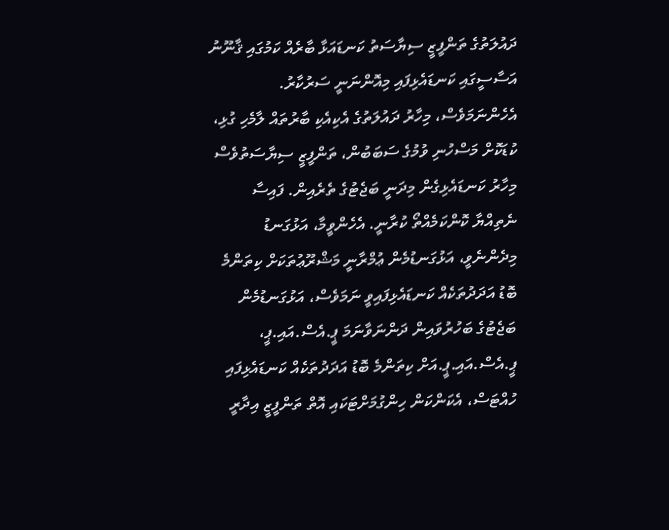ދައުލަތުގެ ތަންފީޒީ ސިޔާސަތު ކަނޑައަޅާ ބާރެއް ކަމުގައި ޤާނޫނު އަސާސީގައި ކަނޑައެޅިފައި މިއޮންނަނީ ސަރުކާރު. އެހެންނަމަވެސް، މިހާރު ދައުލަތުގެ އެކިއެކި ބާރުތައް ލާމެހި ގުޅި، ކުޑަކޮށް މަސްހުނި ވުމުގެ ސަބަބުން، ތަންފީޒީ ސިޔާސަތުވެސް މިހާރު ކަނޑައެޅިގެން މިދަނީ ބަޖެޓުގެ ތެރެއިން. ފައިސާ ނެތިއްޔާ ކޮންކަމެއްތޯ ކުރާނީ. އެހެންވީމާ، އަޅުގަނޑު މިދެންނެވީ، އަޅުގަނޑުމެން ޢުމްރާނީ މަޝްރޫޢުތަކަށް ކިތަންމެ ބޮޑު އަދަދުތަކެއް ކަނޑައެޅިފައިވީ ނަމަވެސް، އަޅުގަނޑުމެން ބަޖެޓުގެ ބަހުރުވައިން ދަންނަވާނަމަ ޕީ.އެސް.އައި.ޕީ، ޕީ.އެސް.އައި.ޕީ.އަށް ކިތަންމެ ބޮޑު އަދަދުތަކެއް ކަނޑައެޅިފައި ހުއްޓަސް، އެކަންކަން ހިންގުމަށްޓަކައި އޮތް ތަންފީޒީ އިދާރީ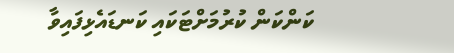ކަންކަން ކުރުމަށްޓަކައި ކަނޑައެޅިފައިވާ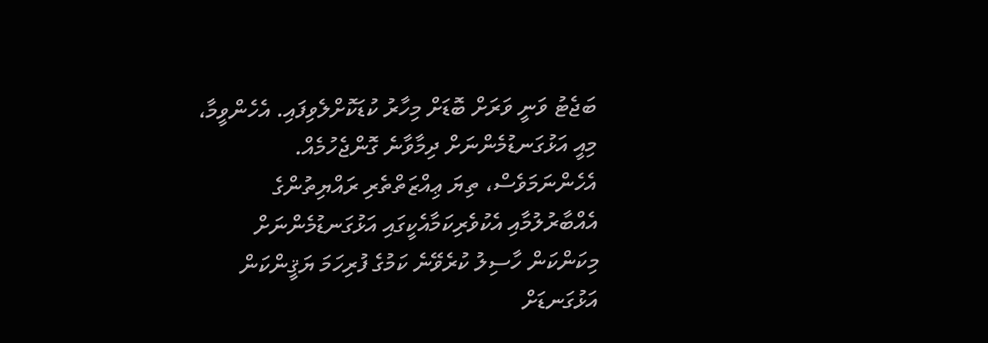ބަޖެޓު ވަނީ ވަރަށް ބޮޑަށް މިހާރު ކުޑަކޮށްލެވިފައި. އެހެންވީމާ، މިއީ އަޅުގަނޑުމެންނަށް ދިމާވާނެ ގޮންޖެހުމެއް. އެހެންނަމަވެސް، ތިޔަ ޢިއްޒަތްތެރި ރައްޔިތުންގެ އެއްބާރުލުމާއި އެކުވެރިކަމާއެކީގައި އަޅުގަނޑުމެންނަށް މިކަންކަން ހާސިލު ކުރެވޭނެ ކަމުގެ ފުރިހަމަ ޔަޤީންކަން އަޅުގަނޑަށް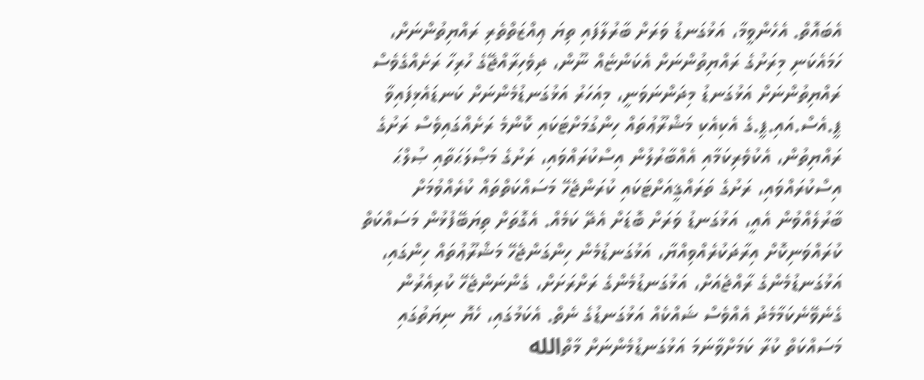އެބައޮތް. އެހެންވީމާ، އަޅުގަނޑު ވަރަށް ބާރުލާފައި ތިޔަ ޢިއްޒަތްތެރި ރައްޔިތުންނަށް، ހަމައެކަނި މިރަށުގެ ރައްޔިތުންނަށް އެކަންޏެއް ނޫން، ދިވެހިރާއްޖޭގެ ހުރިހާ ރަށެއްގެވެސް ރައްޔިތުންނަށް އަޅުގަނޑު މިދަންނަވަނީ، މިއަހަރު އަޅުގަނޑުމެންނަށް ކަނޑައެޅިފައިވާ ޕީ.އެސް.އައި.ޕީ.ގެ އެކިއެކި މަޝްރޫޢުތައް ހިންގުމަށްޓަކައި ކޮންމެ ރަށެއްގައިވެސް ރަށުގެ ރައްޔިތުން، އެކުވެރިކަމާއި އެއްބާރުލުން އިސްކުރައްވައި، ރަށުގެ މަޞްލަޙަތާއި ޞުލްޙަ އިސްކުރައްވައި، ރަށުގެ ތަރައްޤީއަށްޓަކައި ކުރަންޖެހޭ މަސައްކަތްތައް ކުރެއްވުމަށް ބާރުލެއްވުން އެއީ، އަޅުގަނޑު ވަރަށް ބޮޑަށް އެދޭ ކަމެއް. އެގޮތަށް ތިޔަބޭފުޅުން މަސައްކަތް ކުރައްވަނިކޮށް އިރާދަކުރެއްވިއްޔާ، އަޅުގަނޑުމެން ހިންގަންޖެހޭ މަޝްރޫޢުތައް ހިންގައި، އަޅުގަނޑުމެންގެ ރާއްޖެއަށް، އަޅުގަނޑުމެންގެ ރަށްރަށަށް، ގެންނަންޖެހޭ ކުރިއެރުން ގެނެވޭނެކަމާމެދު އެއްވެސް ޝައްކެއް އަޅުގަނޑުގެ ނެތް. އެކަމުގައި، ހެޔޮ ނިޔަތުގައި މަސައްކަތް ކުރާ ކަމަށްވާނަމަ އަޅުގަނޑުމެންނަށް މާތްالله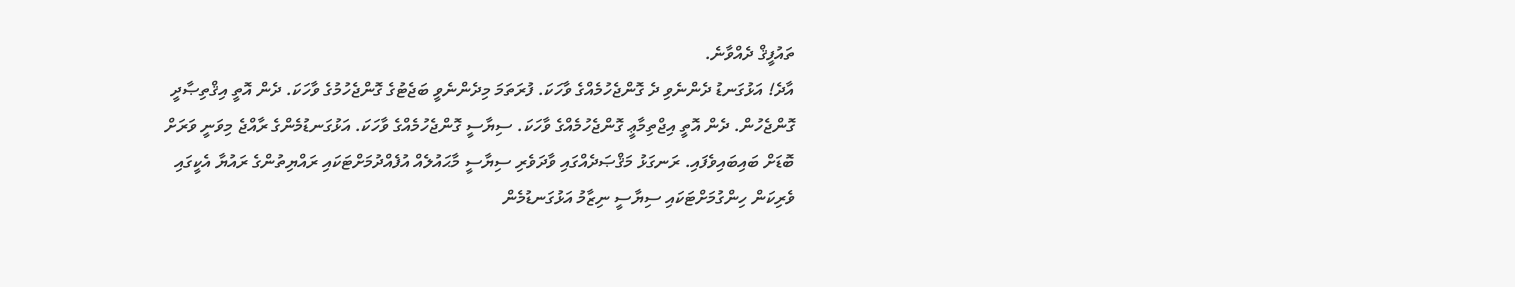ތައުފީޤް ދެއްވާނެ.
އާދެ! އަޅުގަނޑު ދެންނެވި ދެ ގޮންޖެހުމެއްގެ ވާހަކަ. ފުރަތަމަ މިދެންނެވީ ބަޖެޓުގެ ގޮންޖެހުމުގެ ވާހަކަ. ދެން އޮތީ އިޤްތިޞާދީ ގޮންޖެހުން. ދެން އޮތީ އިޖްތިމާޢީ ގޮންޖެހުމެއްގެ ވާހަކަ. ސިޔާސީ ގޮންޖެހުމެއްގެ ވާހަކަ. އަޅުގަނޑުމެންގެ ރާއްޖެ މިވަނީ ވަރަށް ބޮޑަށް ބައިބައިވެފައި. ރަނގަޅު މަޤްޞަދެއްގައި ވާދަވެރި ސިޔާސީ މާޙައުލެއް އުފެއްދުމަށްޓަކައި ރައްޔިތުންގެ ރައުޔާ އެކީގައި ވެރިކަން ހިންގުމަށްޓަކައި ސިޔާސީ ނިޒާމު އަޅުގަނޑުމެން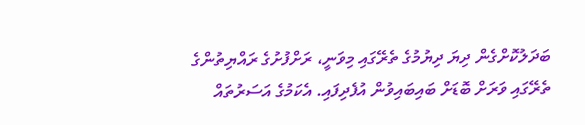ބަދަލުކޮށްގެން ދިޔަ ދިޔުމުގެ ތެރޭގައި މިވަނީ، ރަށްފުށުގެ ރައްޔިތުންގެ ތެރޭގައި ވަރަށް ބޮޑަށް ބައިބައިވުން އުފެދިފައި. އެކަމުގެ އަސަރުތައް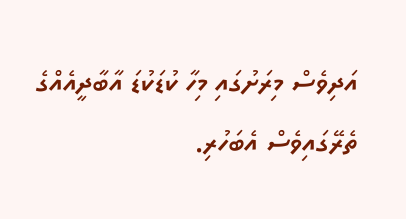އަދިވެސް މިރަށުގައި މިހާ ކުޑަކުޑަ އާބާދީއެއްގެ ތެރޭގައިވެސް އެބަހުރި.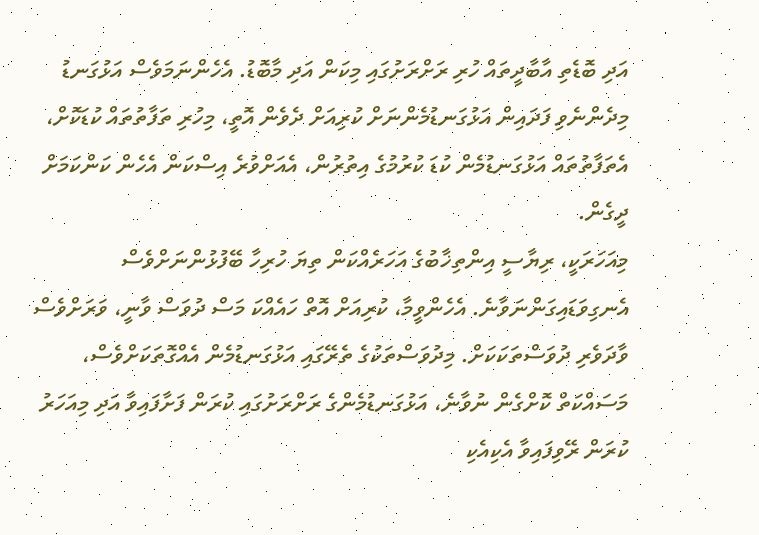އަދި ބޮޑެތި އާބާދީތައް ހުރި ރަށްރަށުގައި މިކަން އަދި މާބޮޑު. އެހެންނަމަވެސް އަޅުގަނޑު މިދެންނެވި ފަދައިން އަޅުގަނޑުމެންނަށް ކުރިއަށް ދެވެން އޮތީ، މިހުރި ތަފާތުތައް ކުޑަކޮށް، އެތަފާތުތައް އަޅުގަނޑުމެން ކުޑަ ކުރުމުގެ އިތުރުން، އެއަށްވުރެ އިސްކަން އެހެން ކަންކަމަށް ދީގެން.
މިއަހަރަކީ، ރިޔާސީ އިންތިޚާބުގެ އަހަރެއްކަން ތިޔަ ހުރިހާ ބޭފުޅުންނަށްވެސް އެނގިވަޑައިގަންނަވާނެ. އެހެންވީމާ، ކުރިއަށް އޮތް ހައެއްކަ މަސް ދުވަސް ވާނީ، ވަރަށްވެސް ވާދަވެރި ދުވަސްތަކަކަށް. މިދުވަސްތަކުގެ ތެރޭގައި އަޅުގަނޑުމެން އެއްގޮތަކަށްވެސް، މަސައްކަތް ކޮށްގެން ނުވާނެ، އަޅުގަނޑުމެންގެ ރަށްރަށުގައި ކުރަން ފަށާފައިވާ އަދި މިއަހަރު ކުރަން ރޭވިފައިވާ އެކިއެކި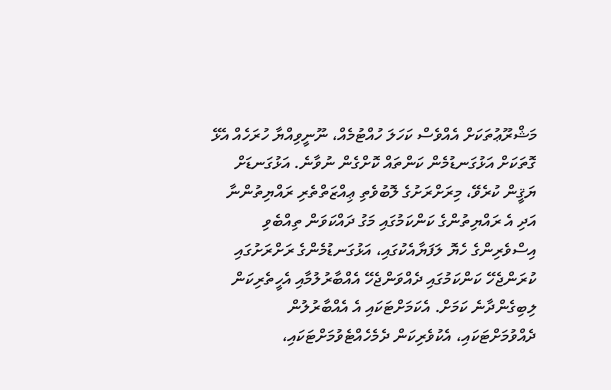މަޝްރޫޢުތަކަށް އެއްވެސް ކަހަލަ ހުއްޓުމެއް، ނޫނީވިއްޔާ ހުރަހެއް އެޅޭ ގޮތަކަށް އަޅުގަނޑުމެން ކަންތައް ކޮށްގެން ނުވާނެ. އަޅުގަނޑަށް ޔަޤީން ކުރެވޭ، މިރަށްރަށުގެ ލޮބުވެތި ޢިއްޒަތްތެރި ރައްޔިތުންނާ އަދި އެ ރައްޔިތުންގެ ކަންކަމުގައި މަގު ދައްކަވަން ތިއްބެވި އިސްވެރިންގެ ހެޔޮ ލަފަޔާއެކުގައި، އަޅުގަނޑުމެންގެ ރަށްރަށުގައި ކުރަންޖެހޭ ކަންކަމުގައި ދެއްވަންޖެހޭ އެއްބާރުލުމާއި އެހީތެރިކަން ލިބިގެންދާނެ ކަމަށް. އެކަމަށްޓަކައި އެ އެއްބާރުލުން ދެއްވުމަށްޓަކައި، އެކުވެރިކަން ދެމެހެއްޓެވުމަށްޓަކައި،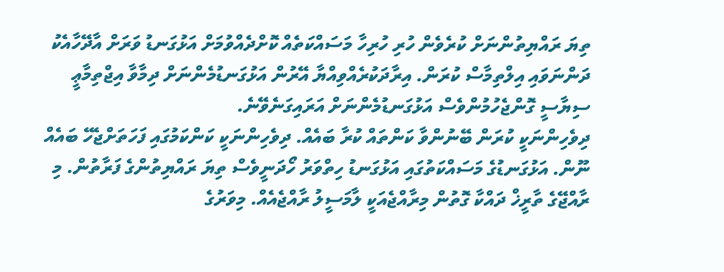ތިޔަ ރައްޔިތުންނަށް ކުރެވެން ހުރި ހުރިހާ މަސައްކަތެއް ކޮށްދެއްވުމަށް އަޅުގަނޑު ވަރަށް އާދޭހާއެކު ދަންނަވައި އިލްތިމާސް ކުރަން. އިރާދަކުރެއްވިއްޔާ އޭރުން އަޅުގަނޑުމެންނަށް ދިމާވާ އިޖްތިމާޢީ ސިޔާސީ ގޮންޖެހުމުންވެސް އަޅުގަނޑުމެންނަށް އަރައިގަނެވޭނެ.
ދިވެހިންނަކީ ކުރަން ބޭނުންވާ ކަންތައް ކުރާ ބައެއް. ދިވެހިންނަކީ ކަންކަމުގައި ފަހަތަށްޖެހޭ ބައެއް ނޫން. އަޅުގަނޑުގެ މަސައްކަތުގައި އަޅުގަނޑު ހިތްވަރު ހޯދަނީވެސް ތިޔަ ރައްޔިތުންގެ ފަރާތުން. މި ރާއްޖޭގެ ތާރީޚް ދައްކާ ގޮތުން މިރާއްޖެއަކީ ލާމަސީލު ރާއްޖެއެއް. މިވަރުގެ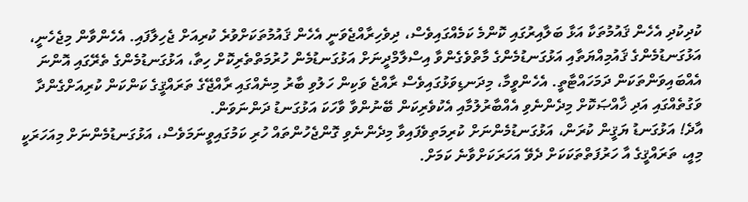ކުދިކުދި އެހެން ޤައުމުތަކާ އަޅާ ބަލާއިރުގައި ކޮންމެ ކަމެއްގައިވެސް، ދިވެހިރާއްޖެވަނީ އެހެން ޤައުމުތަކަށްވުރެ ކުރިއަށް ޖެހިލާފައި. އެހެންވާން މިޖެހެނީ، އަޅުގަނޑުމެންގެ ޤައުމިއްޔަތާއި އަޅުގަނޑުމެންގެ މާތްވެގެންވާ އިސްލާމްދީނަށް އަޅުގަނޑުމެން ހުރުމަތްތެރިކޮށް ހިތާ، އަޅުގަނޑުމެންގެ ތެރޭގައި އޮންނަ އެއްބައިވަންތަކަން ދަމަހައްޓާތީ. އެހެންވީމާ، މިދަނޑިވަޅުގައިވެސް ރާއްޖެ ވަކިން ހަލުވި ބާރު މިނެއްގައި ރާއްޖޭގެ ތަރައްޤީގެ ކަންކަން ކުރިއަށްގެންދާ ވަގުތެއްގައި އަދި ޚާއްޞަކޮށް މިދެންނެވި އެއްބާރުލުމާއި އެކުވެރިކަން ބޭނުންވާ ވާހަކަ އަޅުގަނޑު ދަންނަވަން.
އާދެ! އަޅުގަނޑު ޔަޤީން ކުރަން، އަޅުގަނޑުމެންނަށް ކުރިމަތިވެފައިވާ މިދެންނެވި ގޮންޖެހުންތައް ހުރި ކަމުގައިވީނަމަވެސް، އަޅުގަނޑުމެންނަށް މިއަހަރަކީ މިއީ، ތަރައްޤީގެ އާ ހަރުފަތްތަކަކަށް ދެވޭ އަހަރަކަށްވާނެ ކަމަށް.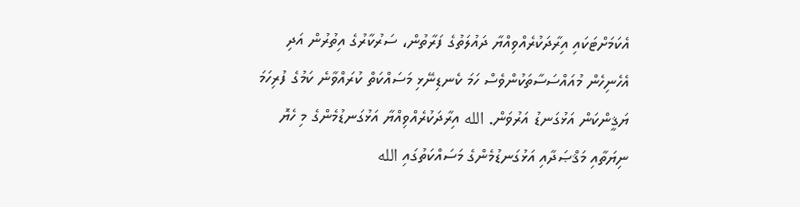އެކަމަށްޓަކައި އިރާދަކުރެއްވިއްޔާ ދައުލަތުގެ ފަރާތުން، ސަރުކާރުގެ އިތުރުން އަދި އެހެނިހެން މުއައްސަސާތަކުންވެސް ހަމަ ކެނޑިނޭޅި މަސައްކަތް ކުރައްވާނެ ކަމުގެ ފުރިހަމަ ޔަޤީންކަން އަޅުގަނޑު އަރުވަން. الله އިރާދަކުރެއްވިއްޔާ އަޅުގަނޑުމެންގެ މި ހެޔޮ ނިޔަތާއި މަޤްޞަދާއި އަޅުގަނޑުމެންގެ މަސައްކަތުގައި الله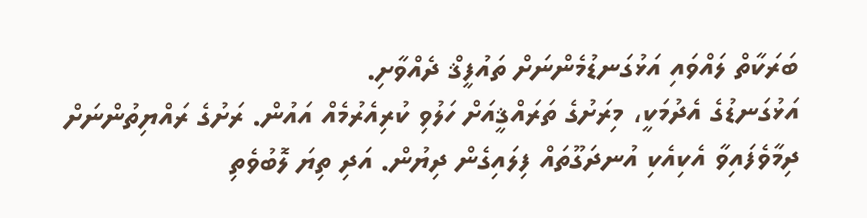ބަރަކާތް ލައްވައި އަޅުގަނޑުމެންނަށް ތައުފީޤް ދެއްވާށި.
އަޅުގަނޑުގެ އެދުމަކީ، މިރަށުގެ ތަރައްޤީއަށް ހަލުވި ކުރިއެރުމެއް އައުން. ރަށުގެ ރައްޔިތުންނަށް ދިމާވެފައިވާ އެކިއެކި އުނދަގޫތައް ފިލައިގެން ދިޔުން. އަދި ތިޔަ ލޮބުވެތި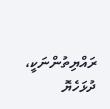ރައްޔިތުންނަކީ، ދުޅަހެޔޮ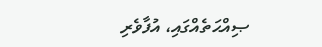ޞިއްޙަތެއްގައި، އުފާވެރި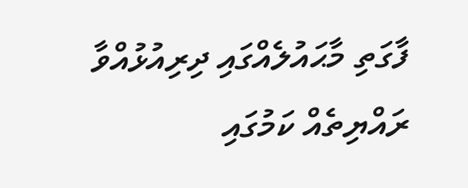ފާގަތި މާޙައުލެއްގައި ދިރިއުޅުއްވާ ރައްޔިތެއް ކަމުގައި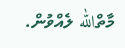މާތްالله ލެއްވުން.